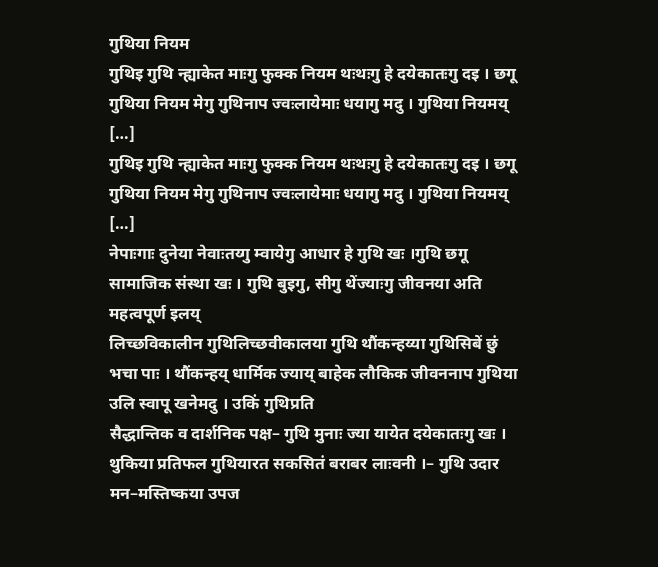गुथिया नियम
गुथिइ गुथि न्ह्याकेत माःगु फुक्क नियम थःथःगु हे दयेकातःगु दइ । छगू गुथिया नियम मेगु गुथिनाप ज्वःलायेमाः धयागु मदु । गुथिया नियमय् […]
गुथिइ गुथि न्ह्याकेत माःगु फुक्क नियम थःथःगु हे दयेकातःगु दइ । छगू गुथिया नियम मेगु गुथिनाप ज्वःलायेमाः धयागु मदु । गुथिया नियमय् […]
नेपाःगाः दुनेया नेवाःतय्गु म्वायेगु आधार हे गुथि खः ।गुथि छगू सामाजिक संस्था खः । गुथि बुइगु, सीगु थेंज्याःगु जीवनया अति महत्वपूर्ण इलय्
लिच्छविकालीन गुथिलिच्छवीकालया गुथि थौंकन्हय्या गुथिसिबें छुं भचा पाः । थौंकन्हय् धार्मिक ज्याय् बाहेक लौकिक जीवननाप गुथिया उलि स्वापू खनेमदु । उकिं गुथिप्रति
सैद्धान्तिक व दार्शनिक पक्ष– गुथि मुनाः ज्या यायेत दयेकातःगु खः । थुकिया प्रतिफल गुथियारत सकसितं बराबर लाःवनी ।– गुथि उदार मन–मस्तिष्कया उपज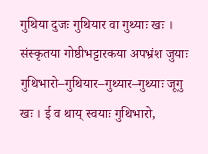गुथिया दुजः गुथियार वा गुथ्याः खः । संस्कृतया गोष्ठीभट्टारकया अपभ्रंश जुयाः गुथिभारो–गुथियार–गुथ्यार–गुथ्याः जूगु खः । ई व थाय् स्वयाः गुथिभारो,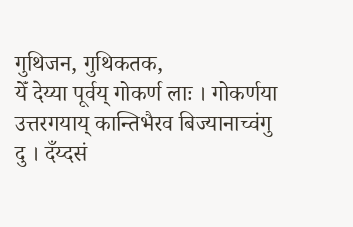गुथिजन, गुथिकतक,
येँ देय्या पूर्वय् गोकर्ण लाः । गोकर्णया उत्तरगयाय् कान्तिभैरव बिज्यानाच्वंगु दु । दँय्दसं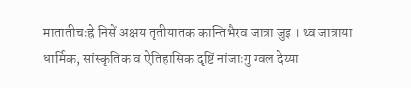मातातीचःह्रे निसें अक्षय तृतीयातक कान्तिभैरव जात्रा जुइ । थ्व जात्राया
धार्मिक, सांस्कृतिक व ऐतिहासिक दृष्टिं नांजाःगु ग्वल देय्या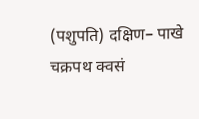(पशुपति) दक्षिण– पाखे चक्रपथ क्वसं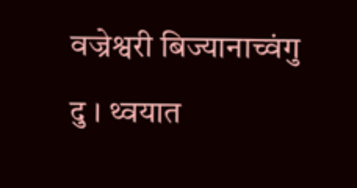वज्रेश्वरी बिज्यानाच्वंगु दु । थ्वयात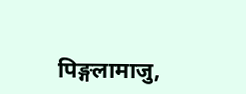पिङ्गलामाजु,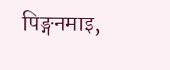पिङ्गनमाइ,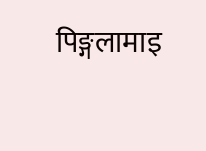पिङ्गलामाइ